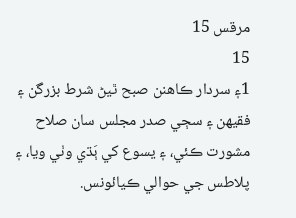مرقس 15
15
1۽ سردار ڪاهنن صبح ٿيڻ شرط بزرگن ۽ فقيهن ۽ سڄي صدر مجلس سان صلاح مشورت ڪئي، ۽ يسوع کي ٻَڌي وٺي ويا، ۽ پلاطس جي حوالي ڪيائونس.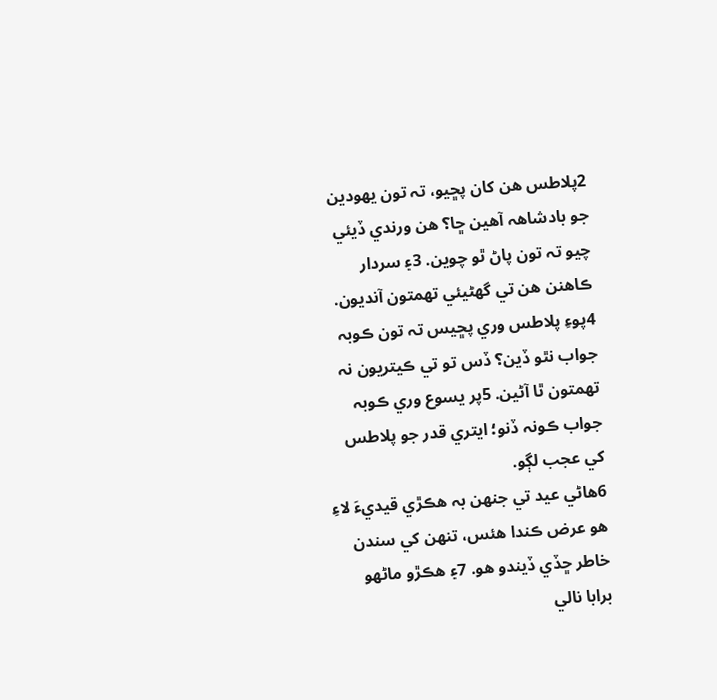2پلاطس هن کان پڇيو، تہ تون يهودين جو بادشاهہ آهين ڇا؟ هن ورندي ڏيئي چيو تہ تون پاڻ ٿو چوين. 3۽ سردار ڪاهنن هن تي گهڻيئي تهمتون آنديون. 4پوءِ پلاطس وري پڇيس تہ تون ڪوبہ جواب نٿو ڏين؟ ڏس تو تي ڪيتريون نہ تهمتون ٿا آڻين. 5پر يسوع وري ڪوبہ جواب ڪونہ ڏنو؛ ايتري قدر جو پلاطس کي عجب لڳو.
6هاڻي عيد تي جنهن بہ هڪڙي قيديءَ لاءِ هو عرض ڪندا هئس، تنهن کي سندن خاطر ڇڏي ڏيندو هو. 7۽ هڪڙو ماڻهو برابا نالي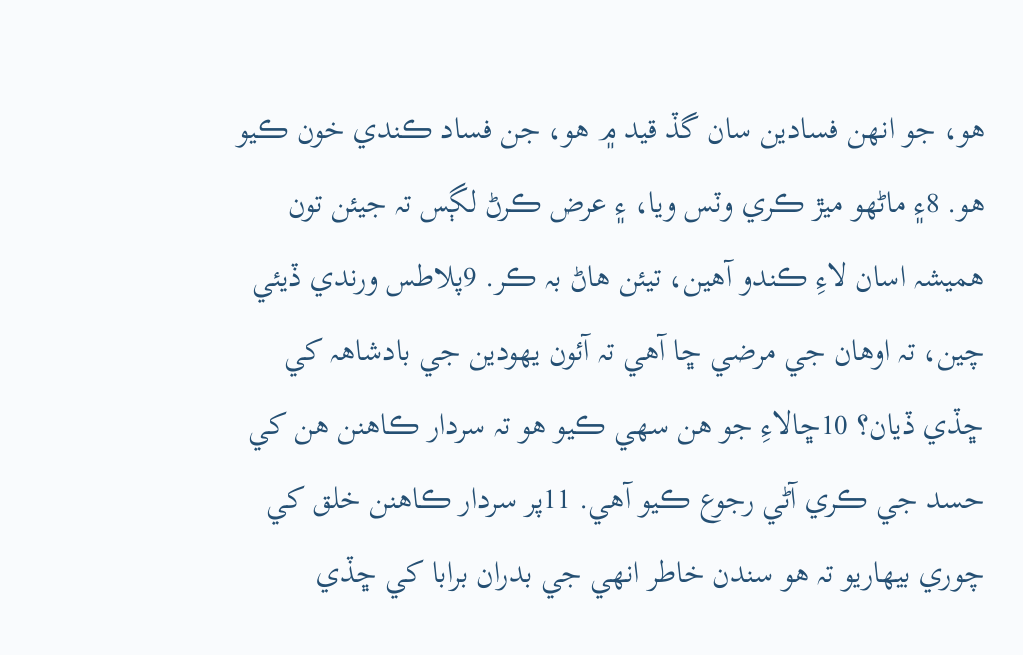هو، جو انهن فسادين سان گڏ قيد ۾ هو، جن فساد ڪندي خون ڪيو هو. 8۽ ماڻهو ميڙ ڪري وٽس ويا، ۽ عرض ڪرڻ لڳس تہ جيئن تون هميشہ اسان لاءِ ڪندو آهين، تيئن هاڻ بہ ڪر. 9پلاطس ورندي ڏيئي چين، تہ اوهان جي مرضي ڇا آهي تہ آئون يهودين جي بادشاهہ کي ڇڏي ڏيان؟ 10ڇالاءِ جو هن سهي ڪيو هو تہ سردار ڪاهنن هن کي حسد جي ڪري آڻي رجوع ڪيو آهي. 11پر سردار ڪاهنن خلق کي چوري بيهاريو تہ هو سندن خاطر انهي جي بدران برابا کي ڇڏي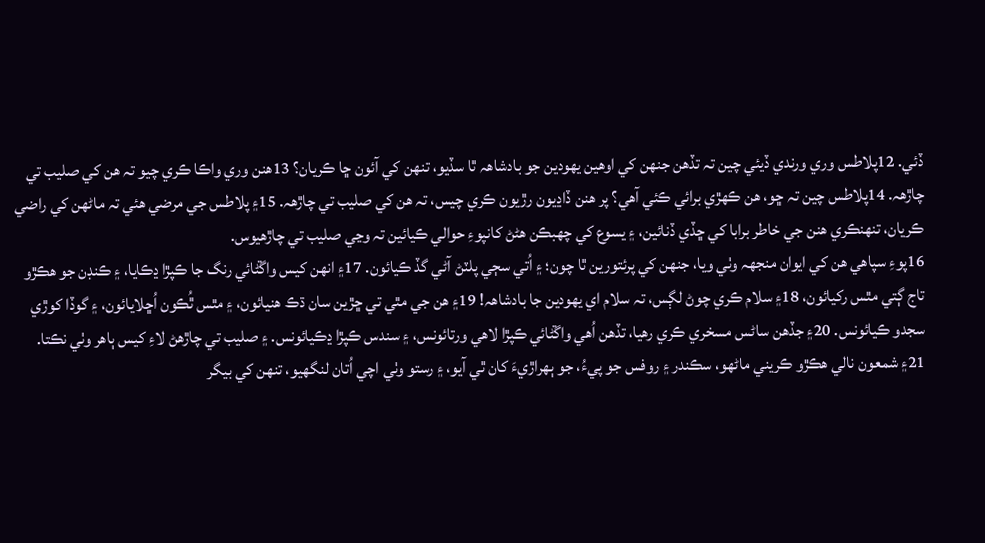ڏئي. 12پلاطس وري ورندي ڏيئي چين تہ تڏهن جنهن کي اوهين يهودين جو بادشاهہ ٿا سڏيو، تنهن کي آئون ڇا ڪريان؟ 13هنن وري واڪا ڪري چيو تہ هن کي صليب تي چاڙهہ. 14پلاطس چين تہ ڇو، هن ڪهڙي برائي ڪئي آهي؟ پر هنن ڏاڍيون رڙيون ڪري چيس، تہ هن کي صليب تي چاڙهہ. 15۽ پلاطس جي مرضي هئي تہ ماڻهن کي راضي ڪريان، تنهنڪري هنن جي خاطر برابا کي ڇڏي ڏنائين، ۽ يسوع کي چهبڪن هڻڻ کانپوءِ حوالي ڪيائين تہ وڃي صليب تي چاڙهيوس.
16پوءِ سپاهي هن کي ايوان منجهہ وٺي ويا، جنهن کي پرئتورين ٿا چون؛ ۽ اُتي سڄي پلٽڻ آڻي گڏ ڪيائون. 17۽ انهن کيس واڱڻائي رنگ جا ڪپڙا ڍڪايا، ۽ ڪنڊن جو هڪڙو تاج ڳتي مٿس رکيائون، 18۽ سلام ڪري چوڻ لڳس، تہ سلام اي يهودين جا بادشاهہ! 19۽ هن جي مٿي تي ڇڙين سان ڌڪ هنيائون، ۽ مٿس ٿُڪون اُڇلايائون، ۽ گوڏا کوڙي سجدو ڪيائونس. 20۽ جڏهن ساڻس مسخري ڪري رهيا، تڏهن اُهي واڱڻائي ڪپڙا لاهي ورتائونس، ۽ سندس ڪپڙا ڍڪيائونس. ۽ صليب تي چاڙهڻ لاءِ کيس ٻاهر وٺي نڪتا.
21۽ شمعون نالي هڪڙو ڪريني ماڻهو، سڪندر ۽ روفس جو پيءُ، جو ٻهراڙيءَ کان ٿي آيو، ۽ رستو وٺي اچي اُتان لنگهيو، تنهن کي بيگر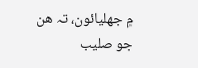۾ جهليائون، تہ هن جو صليب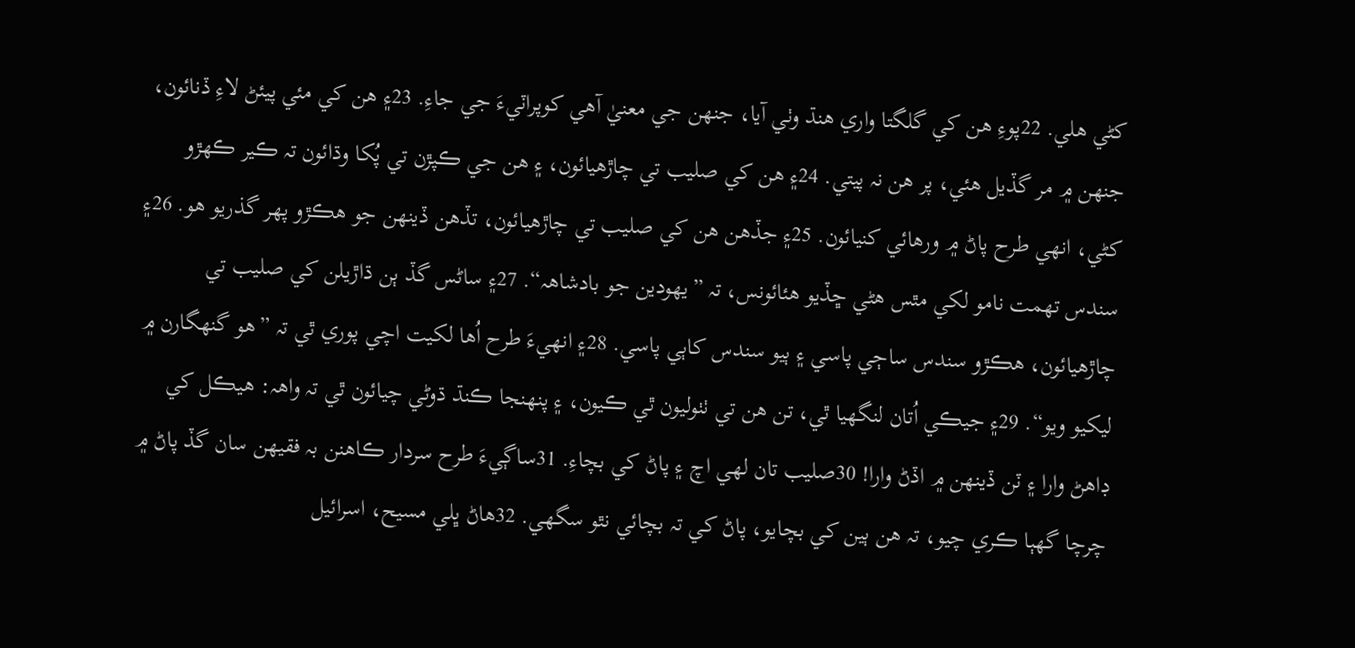کڻي هلي. 22پوءِ هن کي گلگتا واري هنڌ وٺي آيا، جنهن جي معنيٰ آهي کوپراٽيءَ جي جاءِ. 23۽ هن کي مئي پيئڻ لاءِ ڏنائون، جنهن ۾ مر گڏيل هئي، پر هن نہ پيتي. 24۽ هن کي صليب تي چاڙهيائون، ۽ هن جي ڪپڙن تي پُکا وڌائون تہ ڪير ڪهڙو کڻي، انهي طرح پاڻ ۾ ورهائي کنيائون. 25۽ جڏهن هن کي صليب تي چاڙهيائون، تڏهن ڏينهن جو هڪڙو پهر گذريو هو. 26۽ سندس تهمت نامو لکي مٿس هڻي ڇڏيو هئائونس، تہ ”يهودين جو بادشاهہ“. 27۽ ساڻس گڏ ٻن ڌاڙيلن کي صليب تي چاڙهيائون، هڪڙو سندس ساڄي پاسي ۽ ٻيو سندس کاٻي پاسي. 28۽ انهيءَ طرح اُها لکيت اچي پوري ٿي تہ ”هو گنهگارن ۾ ليکيو ويو“. 29۽ جيڪي اُتان لنگهيا ٿي، تن هن تي ٺٺوليون ٿي ڪيون، ۽ پنهنجا ڪنڌ ڌوڻي چيائون ٿي تہ واهہ: هيڪل کي ڊاهڻ وارا ۽ ٽن ڏينهن ۾ اڏڻ وارا! 30صليب تان لهي اچ ۽ پاڻ کي بچاءِ. 31ساڳيءَ طرح سردار ڪاهنن بہ فقيهن سان گڏ پاڻ ۾ چرچا گهٻا ڪري چيو، تہ هن ٻين کي بچايو، پاڻ کي تہ بچائي نٿو سگهي. 32هاڻ ڀلي مسيح، اسرائيل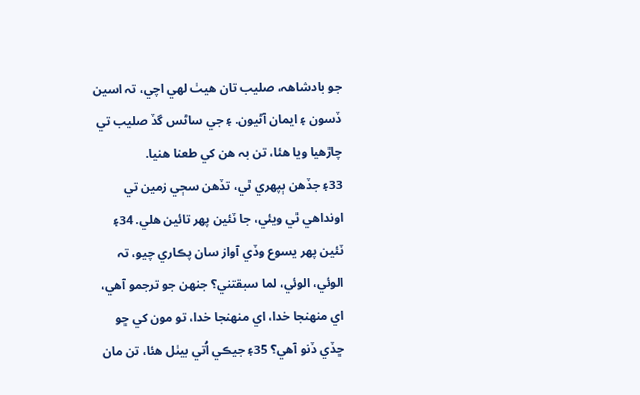جو بادشاهہ، صليب تان هيٺ لهي اچي، تہ اسين ڏسون ۽ ايمان آڻيون. ۽ جي ساڻس گڏ صليب تي چاڙهيا ويا هئا، تن بہ هن کي طعنا هنيا.
33۽ جڏهن ٻپهري ٿي، تڏهن سڄي زمين تي اونداهي ٿي ويئي، جا ٽئين پهر تائين هلي. 34۽ ٽئين پهر يسوع وڏي آواز سان پڪاري چيو، تہ الوئي، الوئي، لما سبقتني؟ جنهن جو ترجمو آهي، اي منهنجا خدا، اي منهنجا خدا، تو مون کي ڇو ڇڏي ڏنو آهي؟ 35۽ جيڪي اُتي بيٺل هئا، تن مان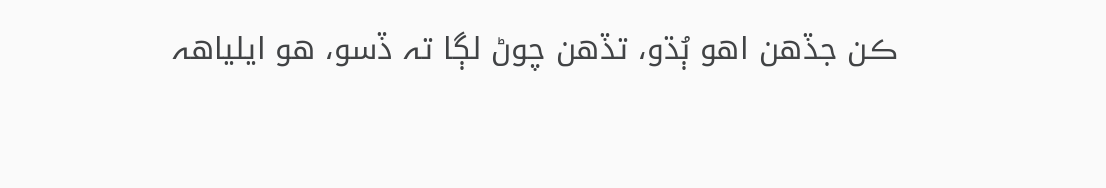ڪن جڏهن اهو ٻُڌو، تڏهن چوڻ لڳا تہ ڏسو، هو ايلياهہ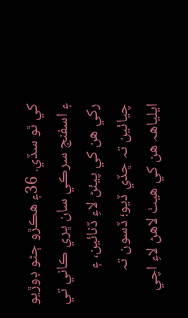کي ٿو سڏي. 36۽ هڪڙو ڄڻو ڊوڙيو ۽ اسفنج سرڪي سان ڀري ڪاني تي رکي هن کي پيئڻ لاءِ ڏنائين، ۽ چيائين تہ ڇڏي ڏيو؛ ڏسون تہ ايلياهہ هن کي هيٺ لاهڻ لاءِ اچي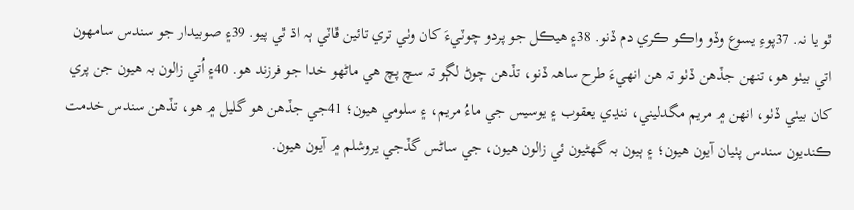ٿو يا نہ. 37پوءِ يسوع وڏو واڪو ڪري دم ڏنو. 38۽ هيڪل جو پردو چوٽيءَ کان وٺي تري تائين ڦاٽي ٻہ اڌ ٿي پيو. 39۽ صوبيدار جو سندس سامهون اتي بيٺو هو، تنهن جڏهن ڏٺو تہ هن انهيءَ طرح ساهہ ڏنو، تڏهن چوڻ لڳو تہ سچ پچ هي ماڻهو خدا جو فرزند هو. 40۽ اُتي زالون بہ هيون جن پري کان بيٺي ڏٺو، انهن ۾ مريم مگدليني، ننڍي يعقوب ۽ يوسيس جي ماءُ مريم، ۽ سلومي هيون؛ 41جي جڏهن هو گليل ۾ هو، تڏهن سندس خدمت ڪنديون سندس پٺيان آيون هيون؛ ۽ ٻيون بہ گهڻيون ئي زالون هيون، جي ساڻس گڏجي يروشلم ۾ آيون هيون.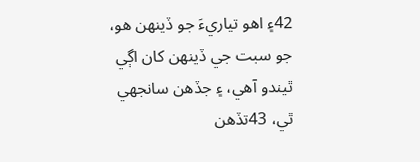42۽ اهو تياريءَ جو ڏينهن هو، جو سبت جي ڏينهن کان اڳي ٿيندو آهي، ۽ جڏهن سانجهي ٿي، 43تڏهن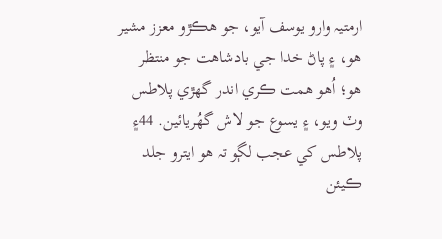ارمتيہ وارو يوسف آيو، جو هڪڙو معزز مشير هو، ۽ پاڻ خدا جي بادشاهت جو منتظر هو؛ اُهو همت ڪري اندر گهڙي پلاطس وٽ ويو، ۽ يسوع جو لاش گهُريائين. 44۽ پلاطس کي عجب لڳو تہ هو ايترو جلد ڪيئن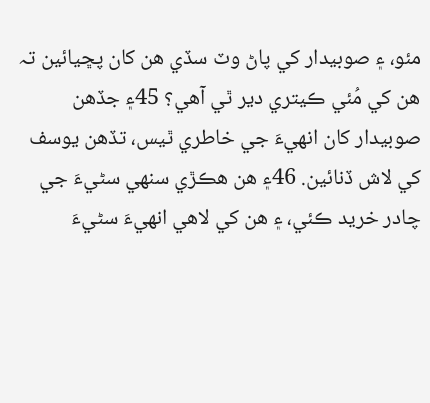مئو، ۽ صوبيدار کي پاڻ وٽ سڏي هن کان پڇيائين تہ هن کي مُئي ڪيتري دير ٿي آهي؟ 45۽ جڏهن صوبيدار کان انهيءَ جي خاطري ٿيس، تڏهن يوسف کي لاش ڏنائين. 46۽ هن هڪڙي سنهي سڻيءَ جي چادر خريد ڪئي، ۽ هن کي لاهي انهيءَ سڻيءَ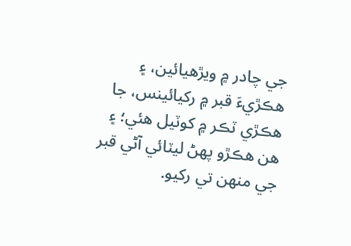جي چادر ۾ ويڙهيائين، ۽ هڪڙيءَ قبر ۾ رکيائينس، جا هڪڙي ٽڪر ۾ کوٽيل هئي؛ ۽ هن هڪڙو پهڻ ليٽائي آڻي قبر جي منهن تي رکيو.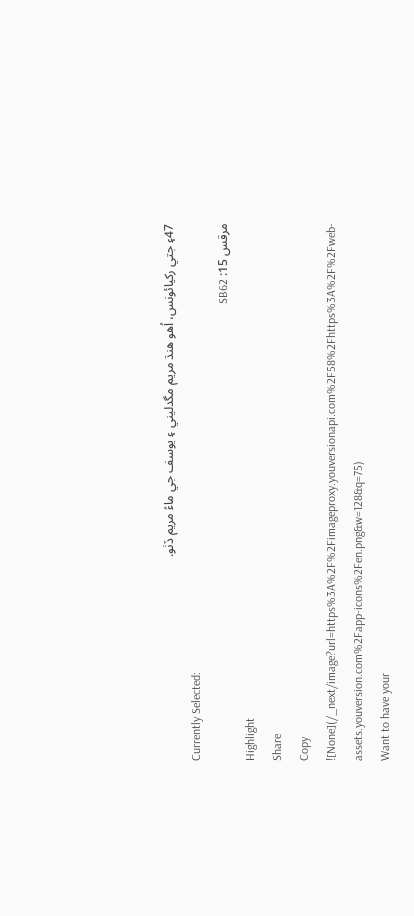47۽ جتي رکيائونس، اُهو هنڌ مريم مگدليني ۽ يوسف جي ماءُ مريم ڏٺو.
Currently Selected:
مرقس 15: SB62
Highlight
Share
Copy
![None](/_next/image?url=https%3A%2F%2Fimageproxy.youversionapi.com%2F58%2Fhttps%3A%2F%2Fweb-assets.youversion.com%2Fapp-icons%2Fen.png&w=128&q=75)
Want to have your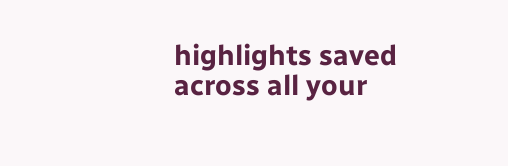highlights saved across all your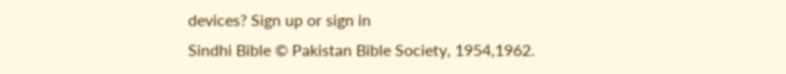devices? Sign up or sign in
Sindhi Bible © Pakistan Bible Society, 1954,1962.